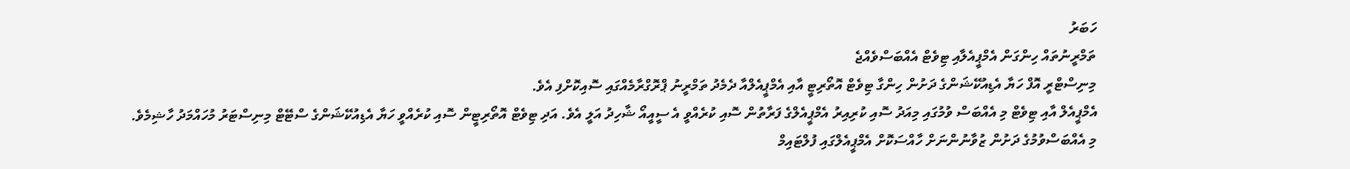ހަބަރު
ތަމްރީނުތައް ހިންގަން އެމްޕީއެލާއި ޓިވެޓް އެއްބަސްވެއްޖެ
މިނިސްޓްރީ އޮފް ހަޔާ އެޑިއުކޭޝަންގެ ދަށުން ހިންގާ ޓިވެޓް އޮތޯރިޓީ އާއި އެމްޕީއެލްއާ ދެމެދު ތަމްރީނު ޕްރޮގްރާމެއްގައި ސޮއިކޮށްފި އެވެ.
އެމްޕީއެލް އާއި ޓިވެޓް މި އެއްބަސް ވުމުގައި މިއަދު ސޮއި ކުރިއިރު އެމްޕީއެލްގެ ފަރާތުން ސޮއި ކުރެއްވީ އެ ސީއީއޯ ޝާހިދު އަލީ އެވެ. އަދި ޓިވެޓް އޮތޯރިޓީން ސޮއި ކުރެއްވީ ހަޔާ އެޑިއުކޭޝަންގެ ސްޓޭޓް މިނިސްޓަރު މުހައްމަދު ހާޝިމެވެ.
މި އެއްބަސްވުމުގެ ދަށުން ޒުވާނުންނަށް ހާއްސަކޮށް އެމްޕީއެލްގައި ފުލްޓައިމް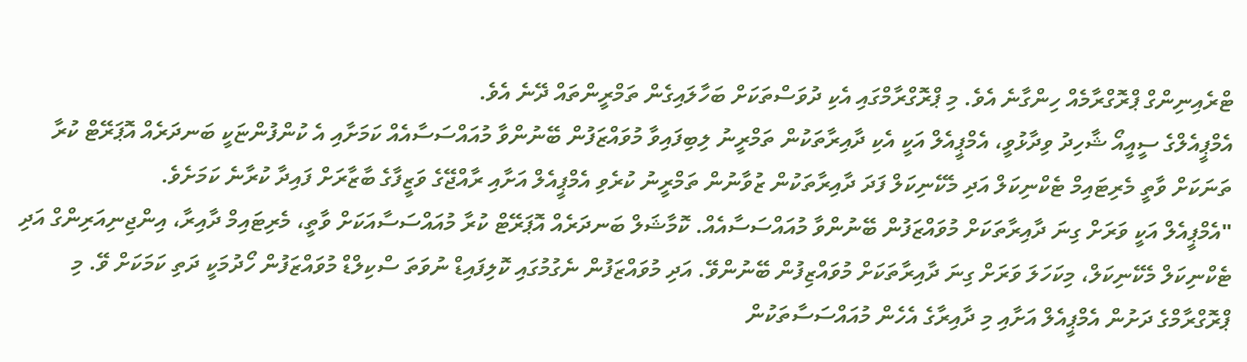ޓްރެއިނިންގް ޕްރޮގްރާމެއް ހިންގާނެ އެވެ. މި ޕްރޮގްރާމްގައި އެކި ދުވަސްތަކަށް ބަހާލައިގެން ތަމްރީންތައް ދޭނެ އެވެ.
އެމްޕީއެލްގެ ސީއީއޯ ޝާހިދު ވިދާޅުވީ، އެމްޕީއެލް އަކީ އެކި ދާއިރާތަކުން ތަމްރީނު ލިބިފައިވާ މުވައްޒަފުން ބޭނުންވާ މުއައްސަސާއެއް ކަމަށާއި އެ ކުންފުންޏަކީ ބަނދަރެއް އޮޕަރޭޓް ކުރާ ތަނަކަށް ވާތީ މެރިޓައިމް ޓެކްނިކަލް އަދި މެކޭނިކަލް ފަދަ ދާއިރާތަކުން ޒުވާނުން ތަމްރީނު ކުރެވި އެމްޕީއެލް އަށާއި ރާއްޖޭގެ ވަޒީފާގެ ބާޒާރަށް ފައިދާ ކުރާނެ ކަމަށެވެ.
"އެމްޕީއެލް އަކީ ވަރަށް ގިނަ ދާއިރާތަކަށް މުވައްޒަފުން ބޭނުންވާ މުއައްސަސާއެއް. ކޮމާޝަލް ބަނދަރެއް އޮޕަރޭޓް ކުރާ މުއައްސަސާއަކަށް ވާތީ، މެރިޓައިމް ދާއިރާ، އިންޖިނިއަރިންގް އަދި ޓެކްނިކަލް މެކޭނިކަލް، މިކަހަލަ ވަރަށް ގިނަ ދާއިރާތަކަށް މުވައްޒިފުން ބޭނުންވޭ. އަދި މުވައްޒަފުން ނެގުމުގައި ކޮލިފައިޑް ނުވަތަ ސްކިލްޑް މުވައްޒަފުން ހޯދުމަކީ ދަތި ކަމަކަށް ވޭ. މި ޕްރޮގްރާމްގެ ދަށުން އެމްޕީއެލް އަށާއި މި ދާއިރާގެ އެހެން މުއައްސަސާތަކުން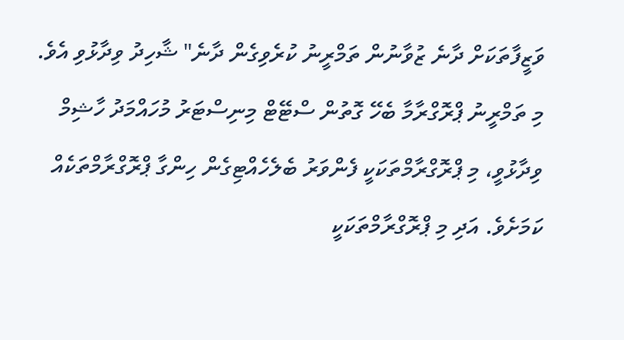ވަޒީފާތަކަށް ދާނެ ޒުވާނުން ތަމްރީނު ކުރެވިގެން ދާނެ" ޝާހިދު ވިދާޅުވި އެވެ.
މި ތަމްރީނު ޕްރޮގްރާމާ ބެހޭ ގޮތުން ސްޓޭޓް މިނިސްޓަރު މުހައްމަދު ހާޝިމް ވިދާޅުވީ، މި ޕްރޮގްރާމްތަކަކީ ފެންވަރު ބެލެހެއްޓިގެން ހިންގާ ޕްރޮގްރާމްތަކެއް ކަމަށެވެ. އަދި މި ޕްރޮގްރާމްތަކަކީ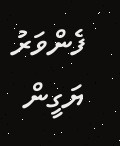ފެންވަރު ޔަގީން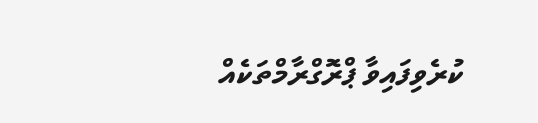ކުރެވިފައިވާ ޕްރޮގްރާމްތަކެއް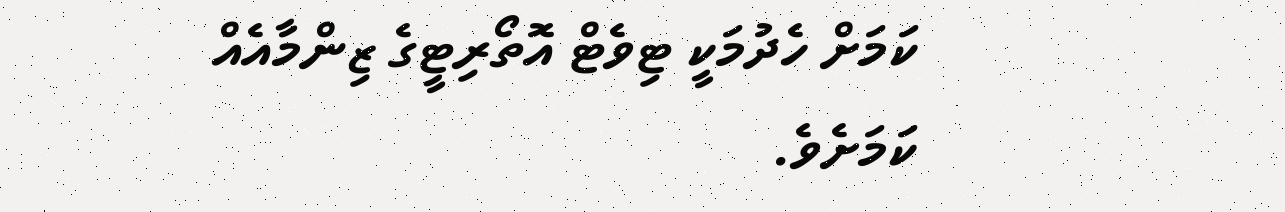ކަމަށް ހެދުމަކީ ޓިވެޓް އޮތޯރިޓީގެ ޒިންމާއެއް ކަމަށެވެ.